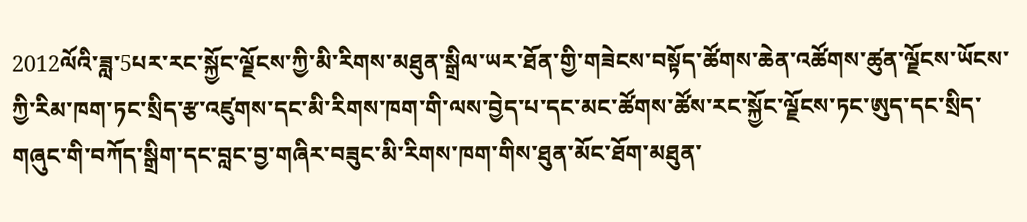2012ལོའི་ཟླ་5པར་རང་སྐྱོང་ལྗོངས་ཀྱི་མི་རིགས་མཐུན་སྒྲིལ་ཡར་ཐོན་གྱི་གཟེངས་བསྟོད་ཚོགས་ཆེན་འཚོགས་ཚུན་ལྗོངས་ཡོངས་ཀྱི་རིམ་ཁག་ཏང་སྲིད་རྩ་འཛུགས་དང་མི་རིགས་ཁག་གི་ལས་བྱེད་པ་དང་མང་ཚོགས་ཚོས་རང་སྐྱོང་ལྗོངས་ཏང་ཨུད་དང་སྲིད་གཞུང་གི་བཀོད་སྒྲིག་དང་བླང་བྱ་གཞིར་བཟུང་མི་རིགས་ཁག་གིས་ཐུན་མོང་ཐོག་མཐུན་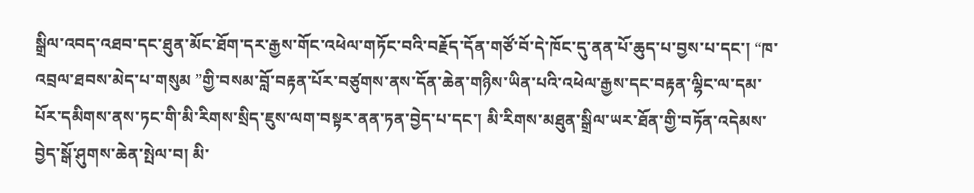སྒྲིལ་འབད་འཐབ་དང་ཐུན་མོང་ཐོག་དར་རྒྱས་གོང་འཕེལ་གཏོང་བའི་བརྗོད་དོན་གཙོ་བོ་དེ་ཁོང་དུ་ནན་པོ་ཆུད་པ་བྱས་པ་དང་། “ཁ་འབྲལ་ཐབས་མེད་པ་གསུམ ”གྱི་བསམ་བློ་བརྟན་པོར་བཙུགས་ནས་དོན་ཆེན་གཉིས་ཡིན་པའི་འཕེལ་རྒྱས་དང་བརྟན་ལྷིང་ལ་དམ་པོར་དམིགས་ནས་ཏང་གི་མི་རིགས་སྲིད་ཇུས་ལག་བསྟར་ནན་ཏན་བྱེད་པ་དང་། མི་རིགས་མཐུན་སྒྲིལ་ཡར་ཐོན་གྱི་བཏོན་འདེམས་བྱེད་སྒོ་ཤུགས་ཆེན་སྤེལ་བ། མི་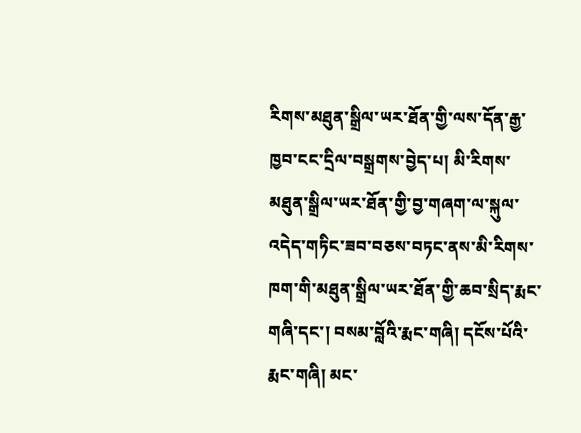རིགས་མཐུན་སྒྲིལ་ཡར་ཐོན་གྱི་ལས་དོན་རྒྱ་ཁྱབ་ངང་དྲིལ་བསྒྲགས་བྱེད་པ། མི་རིགས་མཐུན་སྒྲིལ་ཡར་ཐོན་གྱི་བྱ་གཞག་ལ་སྐུལ་འདེད་གཏིང་ཟབ་བཅས་བཏང་ནས་མི་རིགས་ཁག་གི་མཐུན་སྒྲིལ་ཡར་ཐོན་གྱི་ཆབ་སྲིད་རྨང་གཞི་དང་། བསམ་བློའི་རྨང་གཞི། དངོས་པོའི་རྨང་གཞི། མང་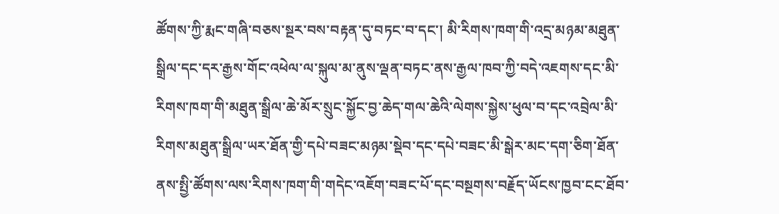ཚོགས་ཀྱི་རྨང་གཞི་བཅས་སྔར་བས་བརྟན་དུ་བཏང་བ་དང་། མི་རིགས་ཁག་གི་འདྲ་མཉམ་མཐུན་སྒྲིལ་དང་དར་རྒྱས་གོང་འཕེལ་ལ་སྐུལ་མ་ནུས་ལྡན་བཏང་ནས་རྒྱལ་ཁབ་ཀྱི་བདེ་འཇགས་དང་མི་རིགས་ཁག་གི་མཐུན་སྒྲིལ་ཆེ་མོར་སྲུང་སྐྱོང་བྱ་ཆེད་གལ་ཆེའི་ལེགས་སྐྱེས་ཕུལ་བ་དང་འབྲེལ་མི་རིགས་མཐུན་སྒྲིལ་ཡར་ཐོན་གྱི་དཔེ་བཟང་མཉམ་སྡེབ་དང་དཔེ་བཟང་མི་སྒེར་མང་དག་ཅིག་ཐོན་ནས་སྤྱི་ཚོགས་ལས་རིགས་ཁག་གི་གདེང་འཇོག་བཟང་པོ་དང་བསྔགས་བརྗོད་ཡོངས་ཁྱབ་ངང་ཐོབ་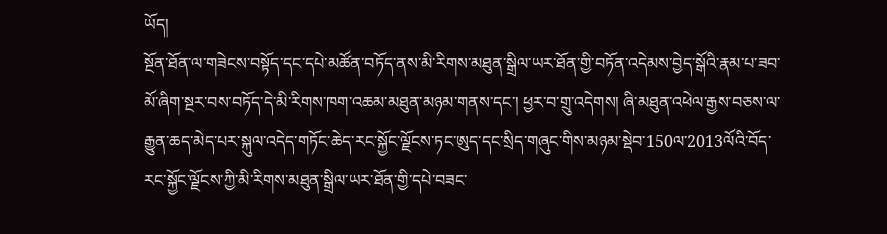ཡོད།
སྔོན་ཐོན་ལ་གཟེངས་བསྟོད་དང་དཔེ་མཚོན་བཏོད་ནས་མི་རིགས་མཐུན་སྒྲིལ་ཡར་ཐོན་གྱི་བཏོན་འདེམས་བྱེད་སྒོའི་རྣམ་པ་ཟབ་མོ་ཞིག་སྔར་བས་བཏོད་དེ་མི་རིགས་ཁག་འཆམ་མཐུན་མཉམ་གནས་དང་། ཕྱར་བ་གྲུ་འདེགས། ཞི་མཐུན་འཕེལ་རྒྱས་བཅས་ལ་རྒྱུན་ཆད་མེད་པར་སྐུལ་འདེད་གཏོང་ཆེད་རང་སྐྱོང་ལྗོངས་ཏང་ཨུད་དང་སྲིད་གཞུང་གིས་མཉམ་སྡེབ་150ལ་2013ལོའི་བོད་རང་སྐྱོང་ལྗོངས་ཀྱི་མི་རིགས་མཐུན་སྒྲིལ་ཡར་ཐོན་གྱི་དཔེ་བཟང་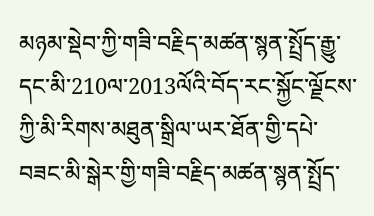མཉམ་སྡེབ་ཀྱི་གཟི་བརྗིད་མཚན་སྙན་སྤྲོད་རྒྱུ་དང་མི་210ལ་2013ལོའི་བོད་རང་སྐྱོང་ལྗོངས་ཀྱི་མི་རིགས་མཐུན་སྒྲིལ་ཡར་ཐོན་གྱི་དཔེ་བཟང་མི་སྒེར་གྱི་གཟི་བརྗིད་མཚན་སྙན་སྤྲོད་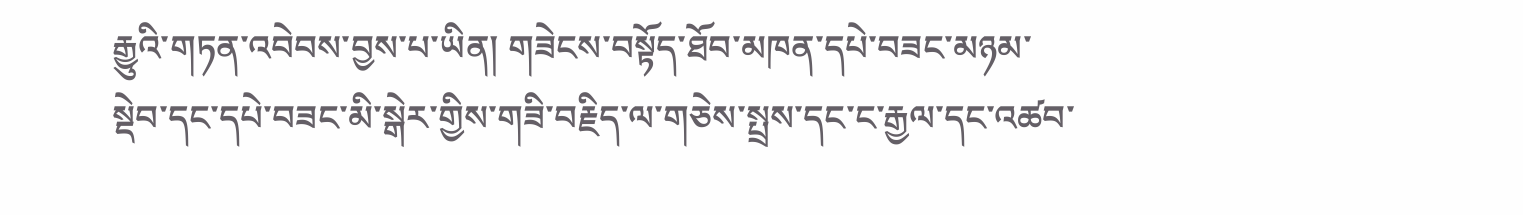རྒྱུའི་གཏན་འབེབས་བྱས་པ་ཡིན། གཟེངས་བསྟོད་ཐོབ་མཁན་དཔེ་བཟང་མཉམ་སྡེབ་དང་དཔེ་བཟང་མི་སྒེར་གྱིས་གཟི་བརྗིད་ལ་གཅེས་སྤྲས་དང་ང་རྒྱལ་དང་འཚབ་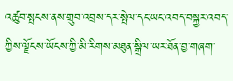འཚུབ་སྤངས་ནས་གྲུབ་འབྲས་དར་སྤེལ་དང་ཡང་འབད་བསྐྱར་འབད་ཀྱིས་ལྗོངས་ཡོངས་ཀྱི་མི་རིགས་མཐུན་སྒྲིལ་ཡར་ཐོན་བྱ་གཞག་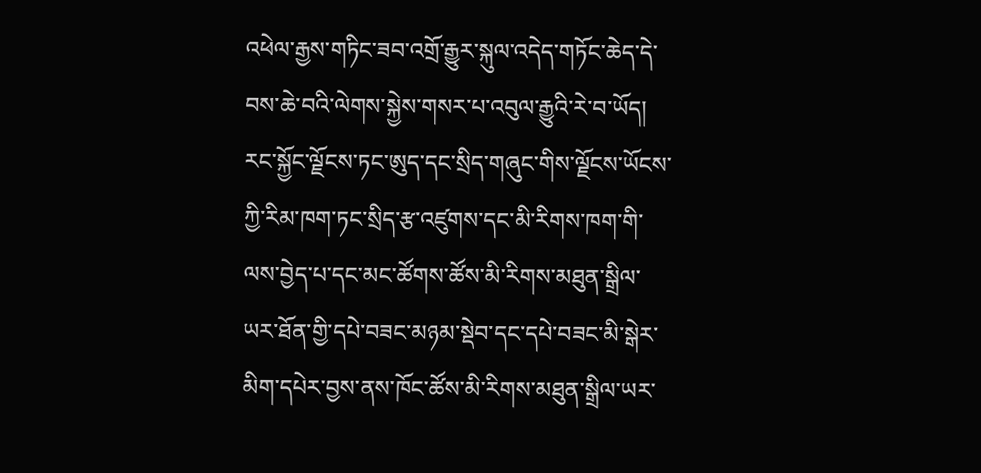འཕེལ་རྒྱས་གཏིང་ཟབ་འགྲོ་རྒྱུར་སྐུལ་འདེད་གཏོང་ཆེད་དེ་བས་ཆེ་བའི་ལེགས་སྐྱེས་གསར་པ་འབུལ་རྒྱུའི་རེ་བ་ཡོད།
རང་སྐྱོང་ལྗོངས་ཏང་ཨུད་དང་སྲིད་གཞུང་གིས་ལྗོངས་ཡོངས་ཀྱི་རིམ་ཁག་ཏང་སྲིད་རྩ་འཛུགས་དང་མི་རིགས་ཁག་གི་ལས་བྱེད་པ་དང་མང་ཚོགས་ཚོས་མི་རིགས་མཐུན་སྒྲིལ་ཡར་ཐོན་གྱི་དཔེ་བཟང་མཉམ་སྡེབ་དང་དཔེ་བཟང་མི་སྒེར་མིག་དཔེར་བྱས་ནས་ཁོང་ཚོས་མི་རིགས་མཐུན་སྒྲིལ་ཡར་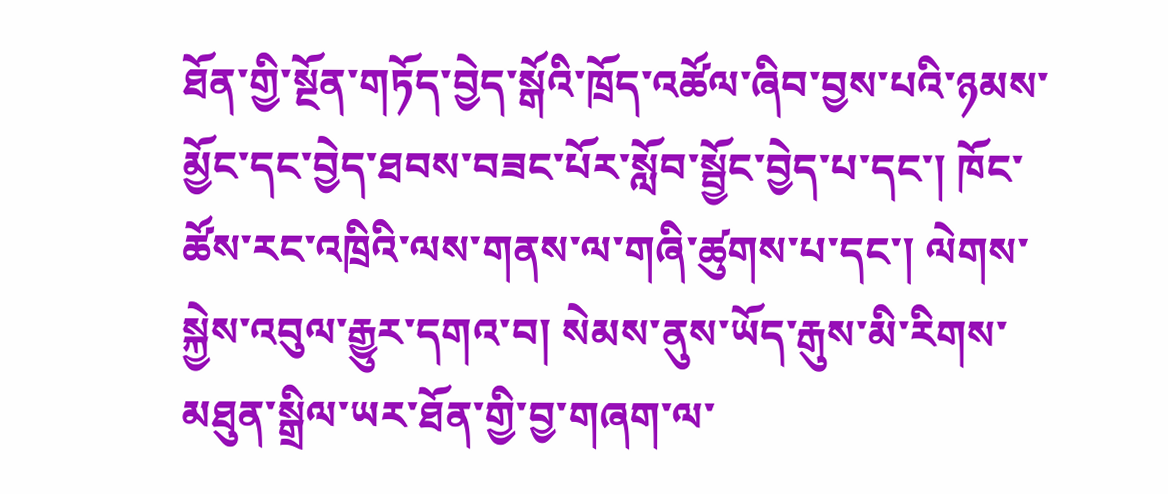ཐོན་གྱི་སྔོན་གཏོད་བྱེད་སྒོའི་ཁྲོད་འཚོལ་ཞིབ་བྱས་པའི་ཉམས་མྱོང་དང་བྱེད་ཐབས་བཟང་པོར་སློབ་སྦྱོང་བྱེད་པ་དང་། ཁོང་ཚོས་རང་འཁྲིའི་ལས་གནས་ལ་གཞི་ཚུགས་པ་དང་། ལེགས་སྐྱེས་འབུལ་རྒྱུར་དགའ་བ། སེམས་ནུས་ཡོད་རྒུས་མི་རིགས་མཐུན་སྒྲིལ་ཡར་ཐོན་གྱི་བྱ་གཞག་ལ་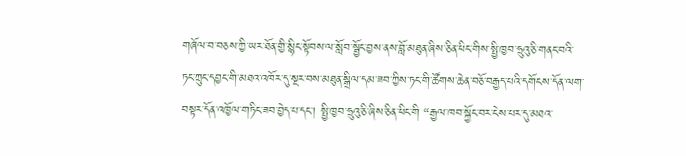གཞོལ་བ་བཅས་ཀྱི་ཡར་ཐོན་གྱི་སྙིང་སྟོབས་ལ་སློབ་སྦྱོང་བྱས་ནས་བློ་མཐུན་ཞིས་ཅིན་ཕིང་གིས་སྤྱི་ཁྱབ་ཧྲུའུ་ཅི་གནང་བའི་ཏང་ཀྲུང་དབྱང་གི་མཐའ་འཁོར་དུ་སྔར་བས་མཐུན་སྒྲིལ་དམ་ཟབ་ཀྱིས་ཏང་གི་ཚོགས་ཆེན་བཅོ་བརྒྱད་པའི་དགོངས་དོན་ལག་བསྟར་དོན་འཁྱོལ་གཏིང་ཟབ་བྱེད་པ་དང་། སྤྱི་ཁྱབ་ཧྲུའུ་ཅི་ཞིས་ཅིན་ཕིང་གི “རྒྱལ་ཁབ་སྐྱོང་བར་ངེས་པར་དུ་མཐའ་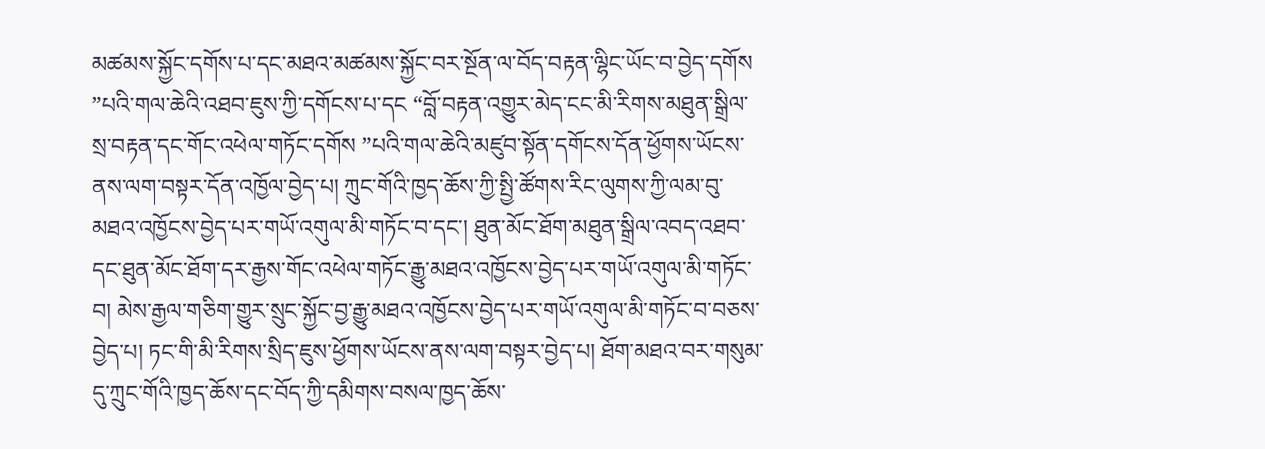མཚམས་སྐྱོང་དགོས་པ་དང་མཐའ་མཚམས་སྐྱོང་བར་སྔོན་ལ་བོད་བརྟན་ལྷིང་ཡོང་བ་བྱེད་དགོས ”པའི་གལ་ཆེའི་འཐབ་ཇུས་ཀྱི་དགོངས་པ་དང “བློ་བརྟན་འགྱུར་མེད་ངང་མི་རིགས་མཐུན་སྒྲིལ་སྲ་བརྟན་དང་གོང་འཕེལ་གཏོང་དགོས ”པའི་གལ་ཆེའི་མཛུབ་སྟོན་དགོངས་དོན་ཕྱོགས་ཡོངས་ནས་ལག་བསྟར་དོན་འཁྱོལ་བྱེད་པ། ཀྲུང་གོའི་ཁྱད་ཆོས་ཀྱི་སྤྱི་ཚོགས་རིང་ལུགས་ཀྱི་ལམ་བུ་མཐའ་འཁྱོངས་བྱེད་པར་གཡོ་འགུལ་མི་གཏོང་བ་དང་། ཐུན་མོང་ཐོག་མཐུན་སྒྲིལ་འབད་འཐབ་དང་ཐུན་མོང་ཐོག་དར་རྒྱས་གོང་འཕེལ་གཏོང་རྒྱུ་མཐའ་འཁྱོངས་བྱེད་པར་གཡོ་འགུལ་མི་གཏོང་བ། མེས་རྒྱལ་གཅིག་གྱུར་སྲུང་སྐྱོང་བྱ་རྒྱུ་མཐའ་འཁྱོངས་བྱེད་པར་གཡོ་འགུལ་མི་གཏོང་བ་བཅས་བྱེད་པ། ཏང་གི་མི་རིགས་སྲིད་ཇུས་ཕྱོགས་ཡོངས་ནས་ལག་བསྟར་བྱེད་པ། ཐོག་མཐའ་བར་གསུམ་དུ་ཀྲུང་གོའི་ཁྱད་ཆོས་དང་བོད་ཀྱི་དམིགས་བསལ་ཁྱད་ཆོས་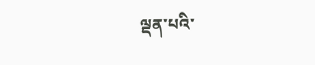ལྡན་པའི་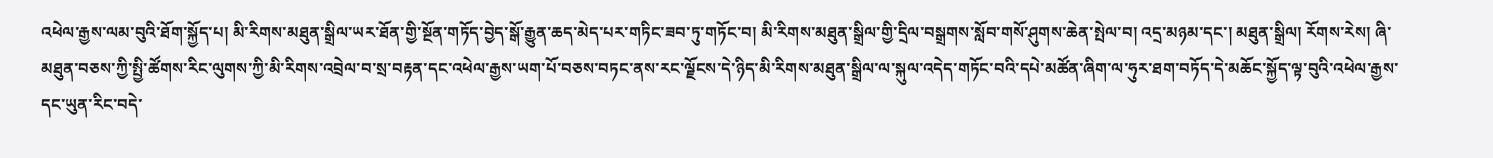འཕེལ་རྒྱས་ལམ་བུའི་ཐོག་སྐྱོད་པ། མི་རིགས་མཐུན་སྒྲིལ་ཡར་ཐོན་གྱི་སྔོན་གཏོད་བྱེད་སྒོ་རྒྱུན་ཆད་མེད་པར་གཏིང་ཟབ་ཏུ་གཏོང་བ། མི་རིགས་མཐུན་སྒྲིལ་གྱི་དྲིལ་བསྒྲགས་སློབ་གསོ་ཤུགས་ཆེན་སྤེལ་བ། འདྲ་མཉམ་དང་། མཐུན་སྒྲིལ། རོགས་རེས། ཞི་མཐུན་བཅས་ཀྱི་སྤྱི་ཚོགས་རིང་ལུགས་ཀྱི་མི་རིགས་འབྲེལ་བ་སྲ་བརྟན་དང་འཕེལ་རྒྱས་ཡག་པོ་བཅས་བཏང་ནས་རང་ལྗོངས་དེ་ཉིད་མི་རིགས་མཐུན་སྒྲིལ་ལ་སྐུལ་འདེད་གཏོང་བའི་དཔེ་མཚོན་ཞིག་ལ་ཧུར་ཐག་བཏོད་དེ་མཆོང་སྐྱོད་ལྟ་བུའི་འཕེལ་རྒྱས་དང་ཡུན་རིང་བདེ་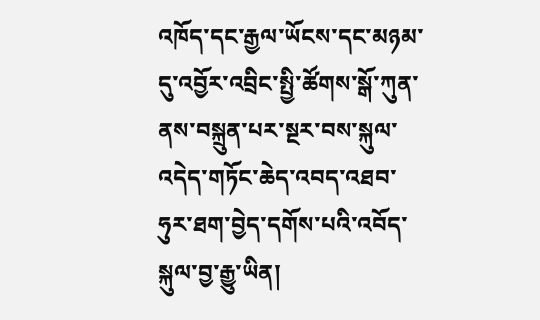འཁོད་དང་རྒྱལ་ཡོངས་དང་མཉམ་དུ་འབྱོར་འབྲིང་སྤྱི་ཚོགས་སྒོ་ཀུན་ནས་བསྐྲུན་པར་སྔར་བས་སྐུལ་འདེད་གཏོང་ཆེད་འབད་འཐབ་ཧུར་ཐག་བྱེད་དགོས་པའི་འབོད་སྐུལ་བྱ་རྒྱུ་ཡིན།